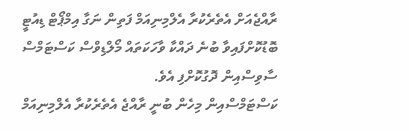ރާއްޖެއަށް އެތެރެކުރާ އެލްމިނިއަމް ފަތިން ނަގާ އިމްޕޯޓް ޑިއުޓީ ބޮޑުކޮށްފައިވާ ބުނެ ދައްކާ ވާހަކަތައް މޯލްޑިވްސް ކަސްޓަމްސް ސާވިސްއިން ދޮގުކޮށްފި އެވެ.
ކަސްޓަމްސްއިން މިހެން ބުނީ ރާއްޖެ އެތެރެކުރާ އެލްމިނިއަމް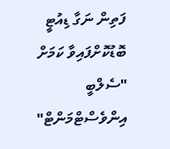ފަތިން ނަގާ ޑިއުޓީ ބޮޑުކޮށްފައިވާ ކަމަށް "ސެލްބީ އިންވެސްޓްމަންޓް"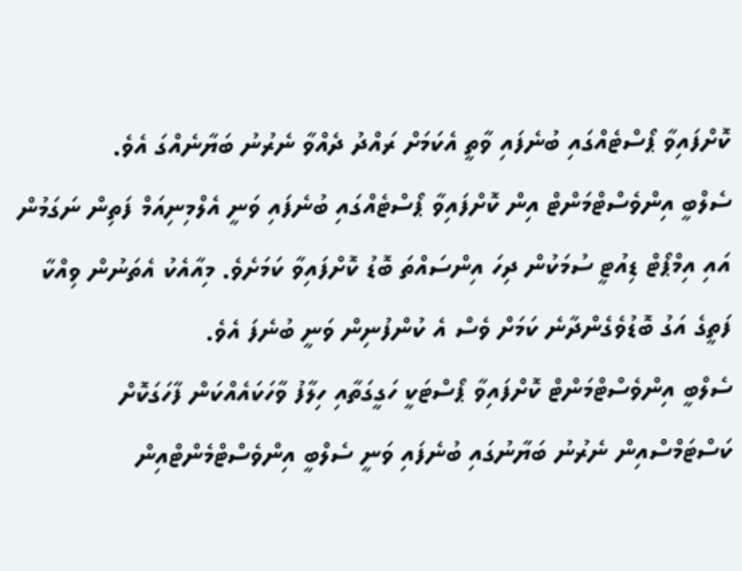ކޮށްފައިވާ ޕޯސްޓެއްގައި ބުނެފައި ވާތީ އެކަމަށް ރައްދު ދެއްވާ ނެރުނު ބަޔާނެއްގަ އެވެ.
ސެލްބީ އިންވެސްޓްމަންޓް އިން ކޮށްފައިވާ ޕޯސްޓެއްގައި ބުނެފައި ވަނީ އެލްމިނިއަމް ފަތިން ނަގަމުން އައި އިމްޕޯޓް ޑިއުޓީ ސުމަކުން ދިހަ އިންސައްތަ ބޮޑު ކޮށްފައިވާ ކަމަށެވެ. މިއާއެކު އެތަނުން ވިއްކާ ފަތީގެ އަގު ބޮޑުވެގެންދާނެ ކަމަށް ވެސް އެ ކުންފުނިން ވަނީ ބުނެފަ އެވެ.
ސެލްބީ އިންވެސްޓްމަންޓް ކޮށްފައިވާ ޕޯސްޓަކީ ހަގީގަތާއި ހިލާފު ވާހަކައެއްކަން ފާހަގަކޮށް ކަސްޓަމްސްއިން ނެރުނު ބަޔާނުގައި ބުނެފައި ވަނީ ސެލްބީ އިންވެސްޓްމެންޓްއިން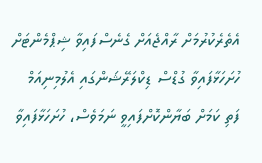އެތެރެކުރުމަށް ރާއްޖެއަށް ގެނެސްފައިވާ ޝިޕްމެންޓަށް ހުށަހަޅާފައިވާ ގުޑްސް ޑިކްލަރޭޝަންގައި އެލުމިނިއަމް ފަތި ކަމަށް ބަޔާންކޮށްފައިވީ ނަމަވެސް، ހުށަހަޅާފައިވާ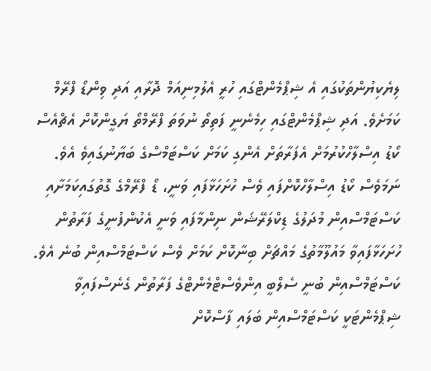ލިޔެކިޔުންތަކުގައި އެ ޝިޕްމެންޓްގައި ހުރީ އެލުމިނިއަމް ދޮރާއި އަދި ވިންޑޯ ފްރޭމް ކަމަށެވެ. އަދި ޝިޕްމެންޓްގައި ހިމެނެނީ ފަތިތޯ ނުވަތަ ފްރޭމްތޯ ޔަގީންކޮށް އެޗްއެސް ކޯޑު އިސްލާހްކުރުމަށް އެފަރާތަށް އެންގި ކަމަށް ކަސްޓަމްސްގެ ބަޔާނުގައިވެ އެވެ.
ނަމަވެސް ކޯޑު އިސްލާހްކޮށްފައި ވެސް ހުށަހަޅާފައި ވަނީ، ޑޯ ފްރޭމްގެ ގޮތުގައިކަމަށާއި ކަސްޓަމްސްއިން މުދަލުގެ ޑިކްލަރޭޝަން ނިންމާފައި ވަނީ އެކުންފުނީގެ ފަރާތުން ހުށަހަޅާފައިވާ މައުލޫމާތުގެ މައްޗަށް ބިނާކޮށް ކަމަށް ވެސް ކަސްޓަމްސްއިން ބުނެ އެވެ.
ކަސްޓަމްސްއިން ބުނީ ސެލްބީ އިންވެސްޓްމެންޓްގެ ފަރާތުން ގެނެސްފައިވާ ޝިޕްމެންޓަކީ ކަސްޓަމްސްއިން ބަލައި ފާސްކޮށް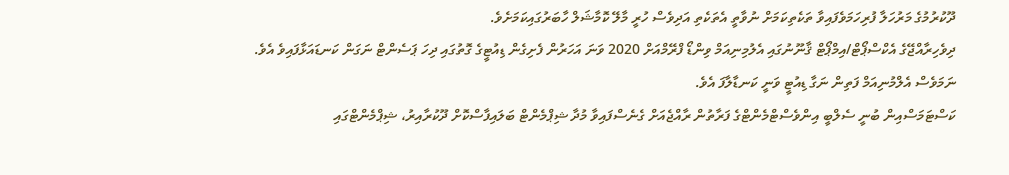ދޫކުރުމުގެ މަރުހަލާ ފުރިހަމަވެފައިވާ ތަކެތިކަމަށް ނުވާތީ އެތަކެތި އަދިވެސް ހުރީ މާލޭ ކޮމާޝަލް ހާބަރުގައިކަމަށެވެ.
ދިވެހިރާއްޖޭގެ އެކްސްޕޯޓް/އިމްޕޯޓް ޤާނޫނުގައި އެލުމިނިއަމް ވިންޑޯ ފްރޭމްއަށް 2020 ވަނަ އަހަރުން ފެށިގެން ޑިއުޓީގެ ގޮތުގައި ދިހަ ޕަސެންޓް ނަގަން ކަނޑައަޅާފައިވެ އެވެ. ނަމަވެސް އެލްމުނިއަމް ފަތިން ނަގާ ޑިއުޓީ ވަނީ ކަނޑާލާފަ އެވެ.
ކަސްޓަމަސްއިން ބުނީ ސެލްބީ އިންވެސްޓްމެންޓްގެ ފަރާތުން ރާއްޖެއަށް ގެނެސްފައިވާ މުދާ ޝިޕްމެންޓް ބަލައިފާސްކޮށް ދޫކުރާއިރު، ޝިޕްމެންޓްގައި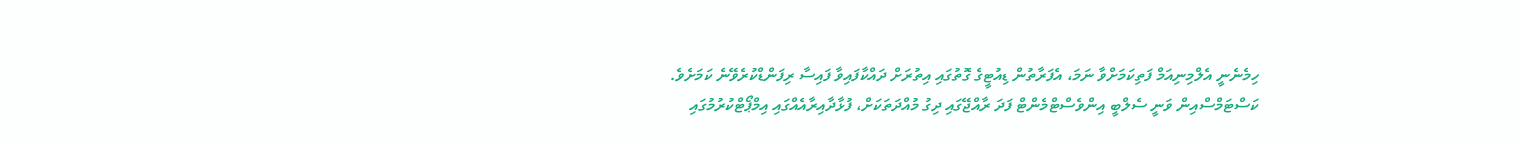ހިމެނެނީ އެލްމިނިއަމް ފަތިކަމަށްވާ ނަމަ، އެފަރާތުން ޑިއުޓީގެ ގޮތުގައި އިތުރަށް ދައްކާފައިވާ ފައިސާ ރިފަންޑްކުރެވޭނެ ކަމަށެވެ.
ކަސްޓަމްސްއިން ވަނީ ސެލްބީ އިންވެސްޓްމެންޓް ފަދަ ރާއްޖޭގައި ދިގު މުއްދަތަކަށް، ފުޅާދާއިރާއެއްގައި އިމްޕޯޓްކުރުމުގައި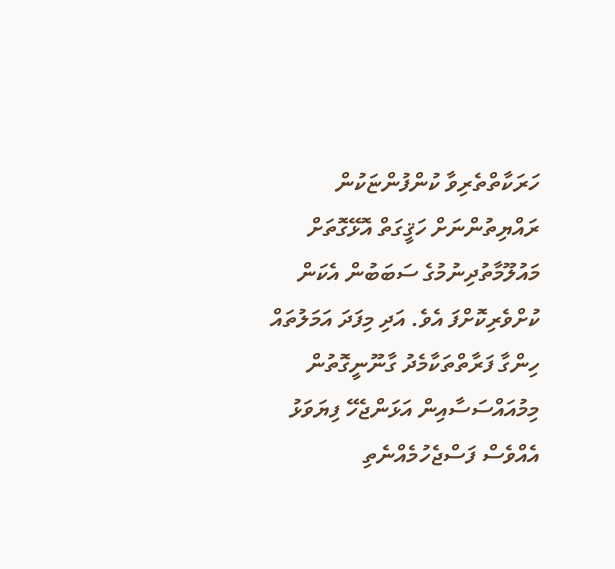ހަރަކާތްތެރިވާ ކުންފުންޏަކުން ރައްޔިތުންނަށް ހަޤީގަތް އޮޅޭގޮތަށް މައުލޫމާތުދިނުމުގެ ސަބަބުން އެކަން ކުށްވެރިކޮށްފަ އެވެ. އަދި މިފަދަ އަމަލުތައް ހިންގާ ފަރާތްތަކާމެދު ގާނޫނީގޮތުން މިމުއައްސަސާއިން އަޅަންޖެހޭ ފިޔަވަޅު އެއްވެސް ފަސްޖެހުމެއްނެތި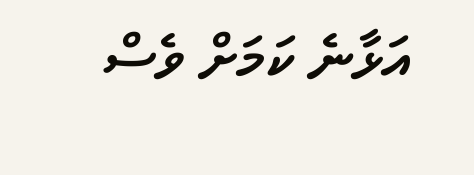އަޅާނެ ކަމަށް ވެސް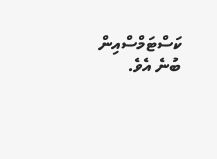ކަސްޓަމްސްއިން ބުނެ އެވެ.